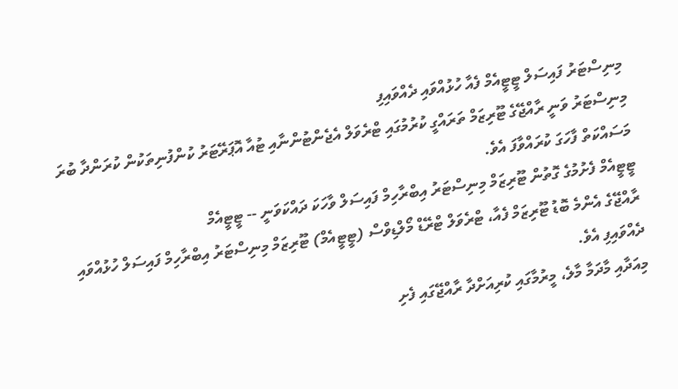މިނިސްޓަރު ފައިސަލް ޓީޓީއެމް ފެއާ ހުޅުއްވައި ދެއްވައިފި
މިނިސްޓަރު ވަނީ ރާއްޖޭގެ ޓޫރިޒަމް ތަރައްގީ ކުރުމުގައި ޓްރެވަލް އެޖެންޓުންނާއި ޓުއާ އޮޕަރޭޓަރު ކުންފުނިތަކުން ކުރަންދާ ބުރަ މަސައްކަތް ފާހަގަ ކުރައްވާފަ އެވެ.
ޓީޓީއެމް ފެށުމުގެ ގޮތުން ޓޫރިޒަމް މިނިސްޓަރު އިބްރާހިމް ފައިސަލް ވާހަކަ ދައްކަވަނީ -- ޓީޓީއެމް
ރާއްޖޭގެ އެންމެ ބޮޑު ޓޫރިޒަމް ފެއާ، ޓްރެވަލް ޓްރޭޑް މޯލްޑިވްސް (ޓީޓީއެމް) ޓޫރިޒަމް މިނިސްޓަރު އިބްރާހިމް ފައިސަލް ހުޅުއްވައި ދެއްވައިފި އެވެ.
މިއަދާއި މާދަމާ މާލެ، މީރުމާގައި ކުރިއަށްދާ ރާއްޖޭގައި ފެށި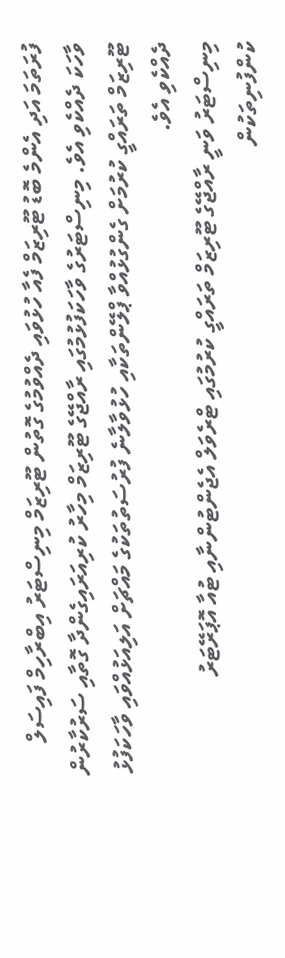ފުރަތަމަ އަދި އެންމެ ބޮޑު ޓޫރިޒަމް ފެއާ ހުޅުވައި ދެއްވުމުގެ ގޮތުން ޓޫރިޒަމް މިނިސްޓަރު އިބްރާހިމް ފައިސަލް ވާހަކަ ދެއްކެވި އެވެ. މިނިސްޓަރުގެ ވާހަކަފުޅުމުގައި ރާއްޖޭގެ ޓޫރިޒަމް މިހާރު ކުރިއަރައިގެންދާ ގޮތާއި ސަރުކާރުން ޓޫރިޒަމް ތަރައްގީ ކުރުމަށް ގެންގުޅުއްވާ ޕްލޭންތަކާއި ހުޅުވާލާނެ ފުރުސަތުތަކުގެ މައްޗަށް އަލިއަޅުއްވައި ވާހަކަފުޅު ދެއްކެވި އެވެ.
މިނިސްޓަރު ވަނީ ރާއްޖޭގެ ޓޫރިޒަމް ތަރައްގީ ކުރުމުގައި ޓްރެވަލް އެޖެންޓުންނާއި ޓުއާ އޮޕަރޭޓަރު ކުންފުނިތަކުން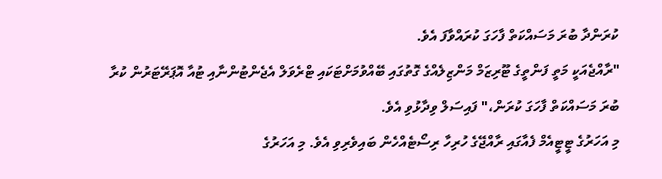ކުރަންދާ ބުރަ މަސައްކަތް ފާހަގަ ކުރައްވާފަ އެވެ.
"ރާއްޖެއަކީ މަތީ ފަންތީގެ ޓޫރިޒަމް މަންޒިލެއްގެ ގޮތުގައި ބޭއްވުމަށްޓަކައި ޓްރެވަލް އެޖެންޓުންނާއި ޓުއާ އޮޕަރޭޓަރުން ކުރާ ބުރަ މަސައްކަތް ފާހަގަ ކުރަން،" ފައިސަލް ވިދާޅުވި އެވެ.
މި އަހަރުގެ ޓީޓީއެމް ފެއާގައި ރާއްޖޭގެ ހުރިހާ ރިސޯޓެއްހެން ބައިވެރިވި އެވެ. މި އަހަރުގެ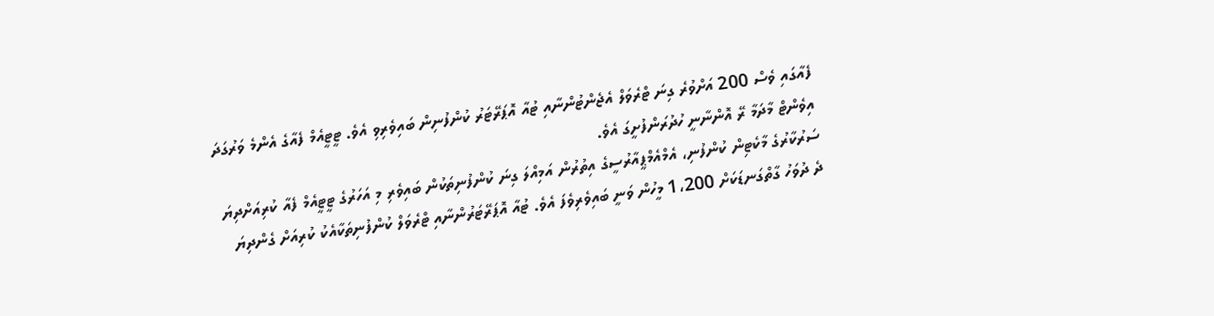ފެއާގައި ވެސް 200 އަށްވުރެ ގިނަ ޓްރެވަލް އެޖެންޓުންނާއި ޓުއާ އޮޕަރޭޓަރު ކުންފުނިން ބައިވެރިވި އެވެ. ޓީޓީއެމް ފެއާގެ އެންމެ ވަރުގަދަ އިވެންޓް މާދަމާ ރޭ އޮންނާނީ ހުދުރަންފުށީގަ އެވެ.
ސަރުކާރުގެ މާކެޓިން ކުންފުނި، އެމްއެމްޕީއާރުސީގެ އިތުރުން އަމިއްލަ ގިނަ ކުންފުނިތަކުން ބައިވެރި މި އަހަރުގެ ޓީޓީއެމް ފެއާ ކުރިއަށްދިޔަ ދެ ދުވަހު ގާތްގަނޑަކަށް 1،200 މީހުން ވަނީ ބައިވެރިވެފަ އެވެ. ޓުއާ އޮޕަރޭޓަރުންނާއި ޓްރެވަލް ކުންފުނިތަކާއެކު ކުރިއަށް ގެންދިޔަ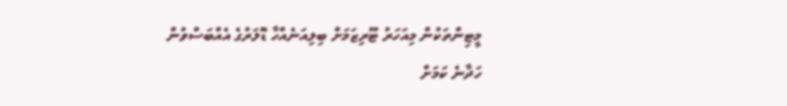މީޓިންތަކުން މިއަހަރު ޓޫރިޒަމަށް ބިލިއަނެއްހާ ޑޮލަރުގެ އެއްބަސްވުން ހަދާނެ ކަމަށް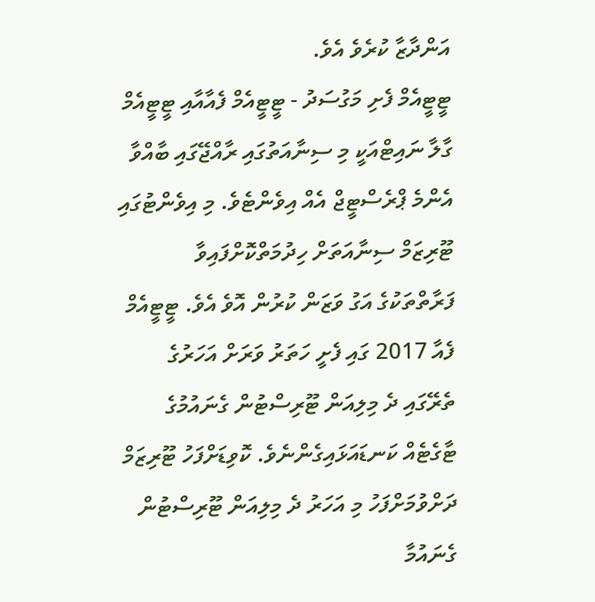އަންދާޒާ ކުރެވެ އެވެ.
ޓީޓީއެމް ފެށި މަގުސަދު - ޓީޓީއެމް ފެއާއާއި ޓީޓީއެމް ގާލާ ނައިޓްއަކީ މި ސިނާއަތުގައި ރާއްޖޭގައި ބާއްވާ އެންމެ ޕްރެސްޓީޖް އެއް އިވެންޓެވެ. މި އިވެންޓުގައި ޓޫރިޒަމް ސިނާއަތަށް ހިދުމަތްކޮށްފައިވާ ފަރާތްތަކުގެ އަގު ވަޒަން ކުރުން އޮވެ އެވެ. ޓީޓީއެމް ފެއާ 2017 ގައި ފެށީ ހަތަރު ވަރަށް އަހަރުގެ ތެރޭގައި ދެ މިލިއަން ޓޫރިސްޓުން ގެނައުމުގެ ޓާގެޓެއް ކަނޑައަޅައިގެންނެވެ. ކޮވިޑަށްފަހު ޓޫރިޒަމް ދަށްވުމަށްފަހު މި އަހަރު ދެ މިލިއަން ޓޫރިސްޓުން ގެނައުމާ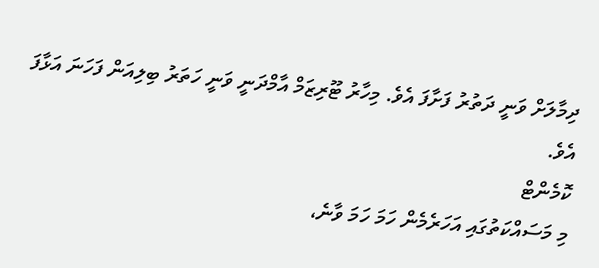ދިމާލަށް ވަނީ ދަތުރު ފަށާފަ އެވެ. މިހާރު ޓޫރިޒަމް އާމްދަނީ ވަނީ ހަތަރު ބިލިއަން ފަހަނަ އަޅާފަ އެވެ.
ކޮމެންޓް
މި މަސައްކަތުގައި އަހަރެމެން ހަމަ ހަމަ ވާނެ،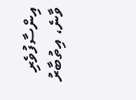އިންސާފުވެރި ވާނެ، އިތުބާރު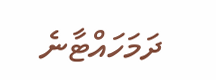ދަމަހައްޓާނެ